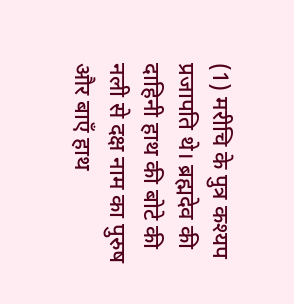(1) मरीचि के पुत्र कश्यप प्रजापति थे। ब्रह्मदेव की दाहिनी हाथ की बोटे की नली से दक्ष नाम का पुरुष और बाएँ हाथ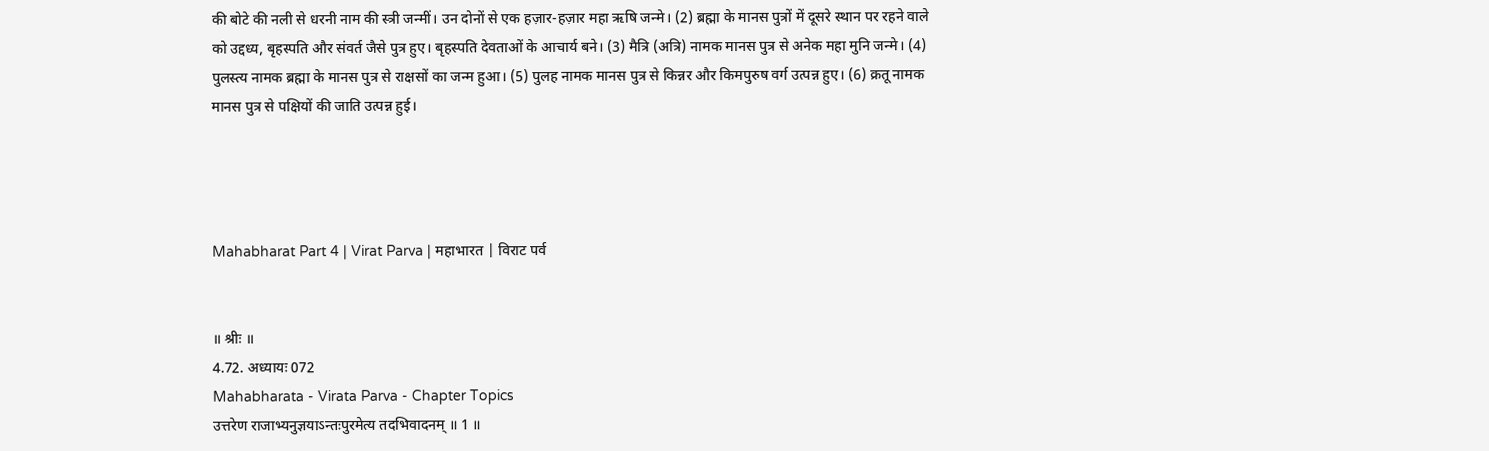की बोटे की नली से धरनी नाम की स्त्री जन्मीं। उन दोनों से एक हज़ार-हज़ार महा ऋषि जन्मे। (2) ब्रह्मा के मानस पुत्रों में दूसरे स्थान पर रहने वाले को उद्दध्य, बृहस्पति और संवर्त जैसे पुत्र हुए। बृहस्पति देवताओं के आचार्य बने। (3) मैत्रि (अत्रि) नामक मानस पुत्र से अनेक महा मुनि जन्मे। (4) पुलस्त्य नामक ब्रह्मा के मानस पुत्र से राक्षसों का जन्म हुआ। (5) पुलह नामक मानस पुत्र से किन्नर और किमपुरुष वर्ग उत्पन्न हुए। (6) क्रतू नामक मानस पुत्र से पक्षियों की जाति उत्पन्न हुई।




Mahabharat Part 4 | Virat Parva | महाभारत | विराट पर्व


॥ श्रीः ॥
4.72. अध्यायः 072
Mahabharata - Virata Parva - Chapter Topics
उत्तरेण राजाभ्यनुज्ञयाऽन्तःपुरमेत्य तदभिवादनम् ॥ 1 ॥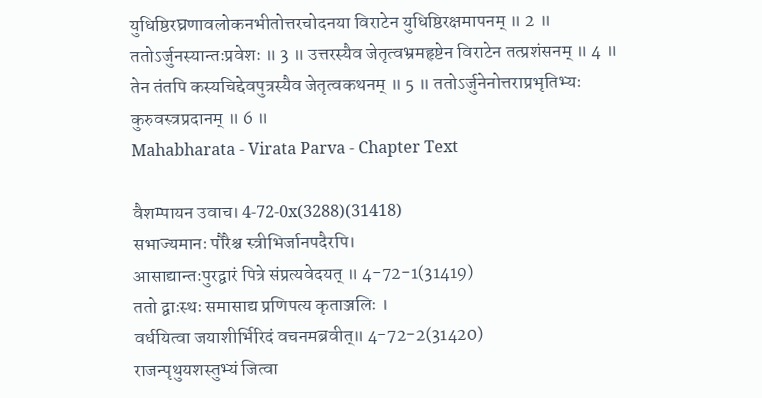युधिष्ठिरघ्रणावलोकनभीतोत्तरचोदनया विराटेन युधिष्ठिरक्षमापनम् ॥ 2 ॥ ततोऽर्जुनस्यान्तःप्रवेशः ॥ 3 ॥ उत्तरस्यैव जेतृत्वभ्रमहृष्टेन विराटेन तत्प्रशंसनम् ॥ 4 ॥ तेन तंतपि कस्यचिद्देवपुत्रस्यैव जेतृत्वकथनम् ॥ 5 ॥ ततोऽर्जुनेनोत्तराप्रभृतिभ्यः कुरुवस्त्रप्रदानम् ॥ 6 ॥
Mahabharata - Virata Parva - Chapter Text

वैशम्पायन उवाच। 4-72-0x(3288)(31418)
सभाज्यमानः पौरैश्च स्त्रीभिर्जानपदैरपि।
आसाद्यान्तःपुरद्वारं पित्रे संप्रत्यवेदयत् ॥ 4-72-1(31419)
ततो द्वाःस्थः समासाद्य प्रणिपत्य कृताञ्जलिः ।
वर्धयित्वा जयाशीर्भिरिदं वचनमब्रवीत्॥ 4-72-2(31420)
राजन्पृथुयशस्तुभ्यं जित्वा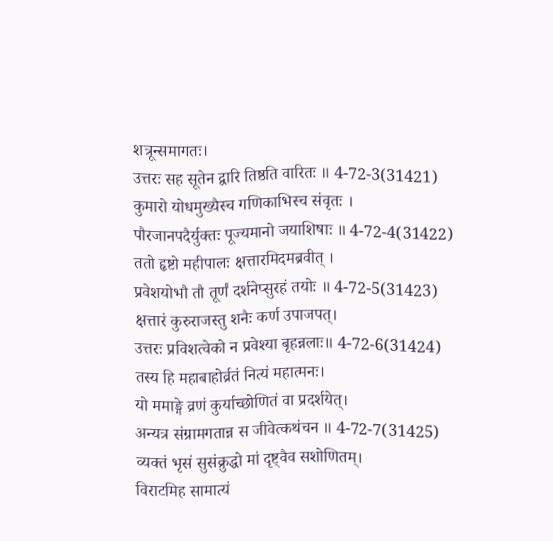शत्रून्समागतः।
उत्तरः सह सूतेन द्वारि तिष्ठति वारितः ॥ 4-72-3(31421)
कुमारो योधमुख्यैस्च गणिकाभिस्च संवृतः ।
पौरजानपदैर्युक्तः पूज्यमानो जयाशिषाः ॥ 4-72-4(31422)
ततो हृष्टो महीपालः क्षत्तारमिदमब्रवीत् ।
प्रवेशयोभौ तौ तूर्णं दर्शनेप्सुरहं तयोः ॥ 4-72-5(31423)
क्षत्तारं कुरुराजस्तु शनैः कर्ण उपाजपत्।
उत्तरः प्रविशत्वेको न प्रवेश्या बृहन्नलाः॥ 4-72-6(31424)
तस्य हि महाबाहोर्व्रतं नित्यं महात्मनः।
यो ममाङ्गे व्रणं कुर्याच्छोणितं वा प्रदर्शयेत्।
अन्यत्र संग्रामगतान्न स जीवेत्कथंचन ॥ 4-72-7(31425)
व्यक्तं भृसं सुसंक्रुद्धो मां दृष्ट्वैव सशोणितम्।
विराटमिह सामात्यं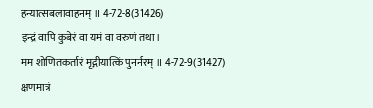हन्यात्सबलावाहनम् ॥ 4-72-8(31426)
इन्द्रं वापि कुबेरं वा यमं वा वरुणं तथा।
मम शोणितकर्तारं मृद्गीयात्किं पुनर्नरम् ॥ 4-72-9(31427)
क्षणमात्रं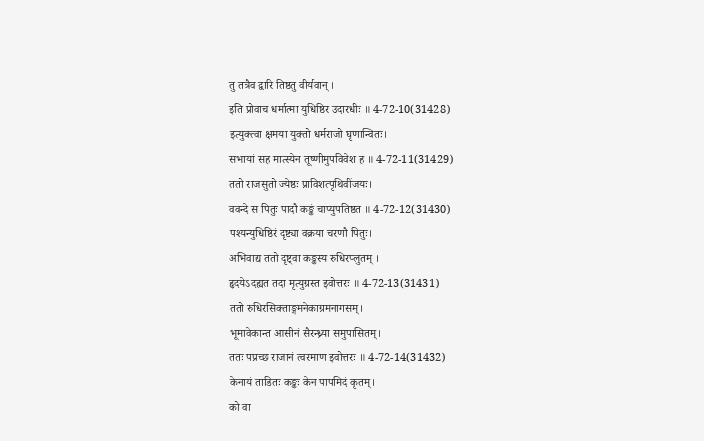तु तत्रैव द्वारि तिष्ठतु वीर्यवान् ।
इति प्रोवाच धर्मात्मा युधिष्ठिर उदारधीः ॥ 4-72-10(31428)
इत्युक्त्वा क्षमया युक्तो धर्मराजो घृणान्वितः।
सभायां सह मात्स्येन तूष्णीमुपविवेश ह ॥ 4-72-11(31429)
ततो राजसुतो ज्येष्ठः प्राविशत्पृथिवींजयः।
ववन्दे स पितुः पादौ कङ्कं चाप्युपतिष्ठत ॥ 4-72-12(31430)
पश्यन्युधिष्ठिरं दृष्ट्या वक्रया चरणौ पितुः।
अभिवाद्य ततो दृष्ट्वा कङ्कस्य रुधिरप्लुतम् ।
हृदयेऽदह्यत तदा मृत्युग्रस्त इवोत्तरः ॥ 4-72-13(31431)
ततो रुधिरसिक्ताङ्गमनेकाग्रमनागसम्।
भूमावेकान्त आसीनं सैरन्ध्र्या समुपासितम्।
ततः पप्रच्छ राजानं त्वरमाण इवोत्तरः ॥ 4-72-14(31432)
केनायं ताडितः कङ्कः केन पापमिदं कृतम्।
को वा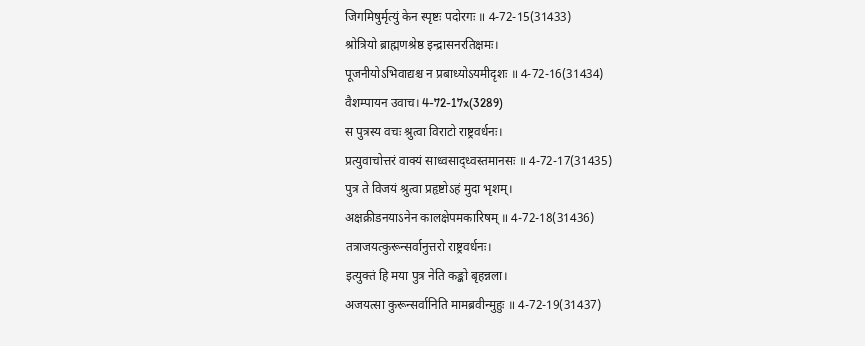जिगमिषुर्मृत्युं केन स्पृष्टः पदोरगः ॥ 4-72-15(31433)
श्रोत्रियो ब्राह्मणश्रेष्ठ इन्द्रासनरतिक्षमः।
पूजनीयोऽभिवाद्यश्च न प्रबाध्योऽयमीदृशः ॥ 4-72-16(31434)
वैशम्पायन उवाच। 4-72-17x(3289)
स पुत्रस्य वचः श्रुत्वा विराटो राष्ट्रवर्धनः।
प्रत्युवाचोत्तरं वाक्यं साध्वसाद्ध्वस्तमानसः ॥ 4-72-17(31435)
पुत्र ते विजयं श्रुत्वा प्रहृष्टोऽहं मुदा भृशम्।
अक्षक्रीडनयाऽनेन कालक्षेपमकारिषम् ॥ 4-72-18(31436)
तत्राजयत्कुरून्सर्वानुत्तरो राष्ट्रवर्धनः।
इत्युक्तं हि मया पुत्र नेति कङ्को बृहन्नला।
अजयत्सा कुरून्सर्वानिति मामब्रवीन्मुहुः ॥ 4-72-19(31437)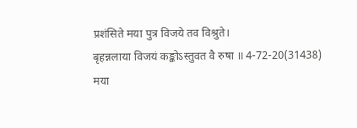प्रशंसिते मया पुत्र विजये तव विश्रुते।
बृहन्नलाया विजयं कङ्कोऽस्तुवत वै रुषा ॥ 4-72-20(31438)
मया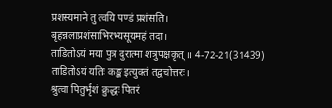प्रशस्यमाने तु त्वयि पण्डं प्रशंसति।
बृहन्नलाप्रशंसाभिरभ्यसूयमहं तदा।
ताडितोऽयं मया पुत्र दुरात्मा शत्रुपक्षकृत् ॥ 4-72-21(31439)
ताडितोऽयं यतिः कङ्क इत्युक्तं तद्वचोत्तरः।
श्रुत्वा पितुर्भृशं क्रुद्धः पितरं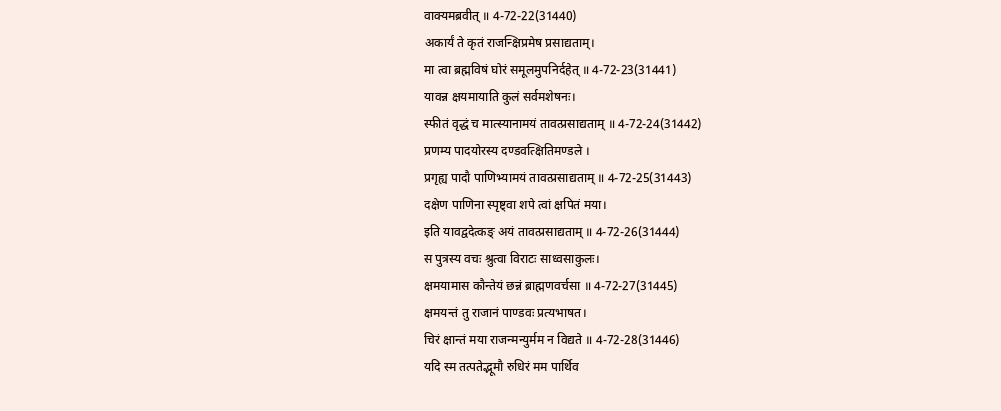वाक्यमब्रवीत् ॥ 4-72-22(31440)
अकार्यं ते कृतं राजन्क्षिप्रमेष प्रसाद्यताम्।
मा त्वा ब्रह्मविषं घोरं समूलमुपनिर्दहेत् ॥ 4-72-23(31441)
यावन्न क्षयमायाति कुलं सर्वमशेषनः।
स्फीतं वृद्धं च मात्स्यानामयं तावत्प्रसाद्यताम् ॥ 4-72-24(31442)
प्रणम्य पादयोरस्य दण्डवत्क्षितिमण्डले ।
प्रगृह्य पादौ पाणिभ्यामयं तावत्प्रसाद्यताम् ॥ 4-72-25(31443)
दक्षेण पाणिना स्पृष्ट्वा शपे त्वां क्षपितं मया।
इति यावद्वदेत्कङ् अयं तावत्प्रसाद्यताम् ॥ 4-72-26(31444)
स पुत्रस्य वचः श्रुत्वा विराटः साध्वसाकुलः।
क्षमयामास कौन्तेयं छन्नं ब्राह्मणवर्चसा ॥ 4-72-27(31445)
क्षमयन्तं तु राजानं पाण्डवः प्रत्यभाषत।
चिरं क्षान्तं मया राजन्मन्युर्मम न विद्यते ॥ 4-72-28(31446)
यदि स्म तत्पतेद्भूमौ रुधिरं मम पार्थिव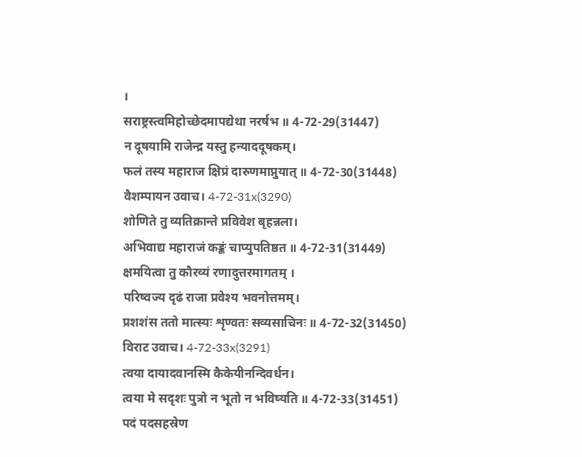।
सराष्ट्रस्त्वमिहोच्छेदमापद्येथा नरर्षभ ॥ 4-72-29(31447)
न दूषयामि राजेन्द्र यस्तु हन्याददूषकम्।
फलं तस्य महाराज क्षिप्रं दारुणमाप्नुयात् ॥ 4-72-30(31448)
वैशम्पायन उवाच। 4-72-31x(3290)
शोणिते तु व्यतिक्रान्ते प्रविवेश बृहन्नला।
अभिवाद्य महाराजं कङ्कं चाप्युपतिष्ठत ॥ 4-72-31(31449)
क्षमयित्वा तु कौरव्यं रणादुत्तरमागतम् ।
परिष्वज्य दृढं राजा प्रवेश्य भवनोत्तमम्।
प्रशशंस ततो मात्स्यः शृण्वतः सव्यसाचिनः ॥ 4-72-32(31450)
विराट उवाच। 4-72-33x(3291)
त्वया दायादवानस्मि कैकेयीनन्दिवर्धन।
त्वया मे सदृशः पुत्रो न भूतो न भविष्यति ॥ 4-72-33(31451)
पदं पदसहस्रेण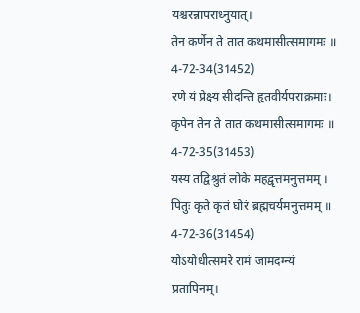यश्चरन्नापराध्नुयात्।
तेन कर्णेन ते तात कथमासीत्समागमः ॥ 4-72-34(31452)
रणे यं प्रेक्ष्य सीदन्ति हृतवीर्यपराक्रमाः।
कृपेन तेन ते तात कथमासीत्समागमः ॥ 4-72-35(31453)
यस्य तद्विश्रुतं लोके महद्वृत्तमनुत्तमम् ।
पितुः कृते कृतं घोरं ब्रह्मचर्यमनुत्तमम् ॥ 4-72-36(31454)
योऽयोधीत्समरे रामं जामदग्न्यं प्रतापिनम्।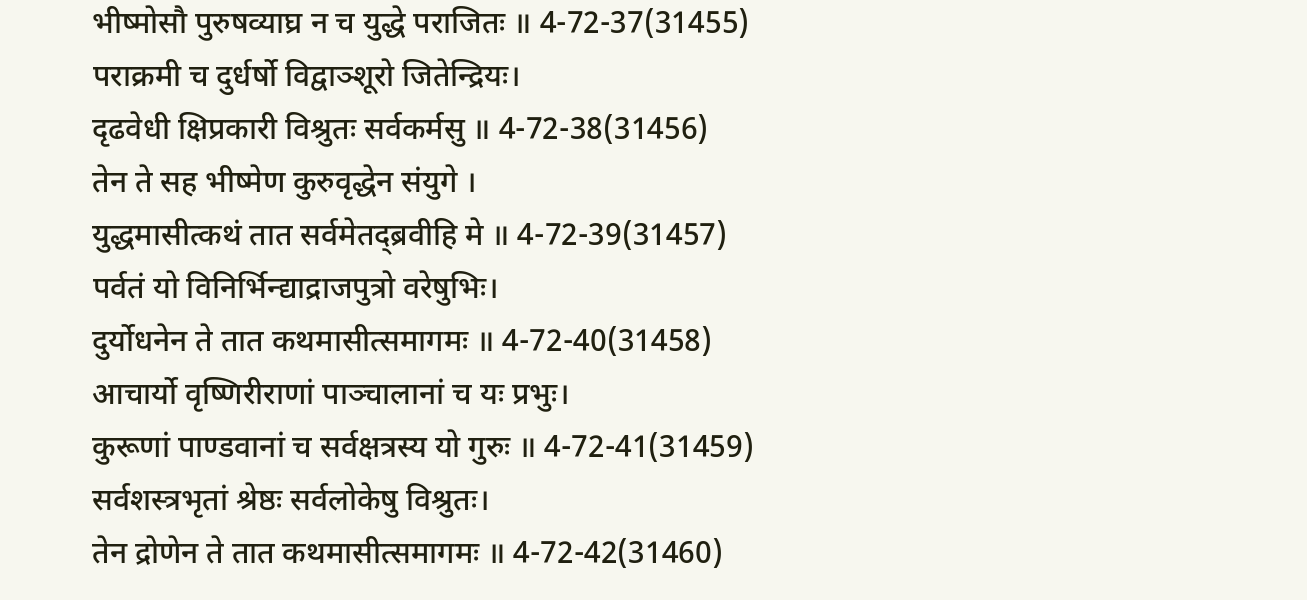भीष्मोसौ पुरुषव्याघ्र न च युद्धे पराजितः ॥ 4-72-37(31455)
पराक्रमी च दुर्धर्षो विद्वाञ्शूरो जितेन्द्रियः।
दृढवेधी क्षिप्रकारी विश्रुतः सर्वकर्मसु ॥ 4-72-38(31456)
तेन ते सह भीष्मेण कुरुवृद्धेन संयुगे ।
युद्धमासीत्कथं तात सर्वमेतद्ब्रवीहि मे ॥ 4-72-39(31457)
पर्वतं यो विनिर्भिन्द्याद्राजपुत्रो वरेषुभिः।
दुर्योधनेन ते तात कथमासीत्समागमः ॥ 4-72-40(31458)
आचार्यो वृष्णिरीराणां पाञ्चालानां च यः प्रभुः।
कुरूणां पाण्डवानां च सर्वक्षत्रस्य यो गुरुः ॥ 4-72-41(31459)
सर्वशस्त्रभृतां श्रेष्ठः सर्वलोकेषु विश्रुतः।
तेन द्रोणेन ते तात कथमासीत्समागमः ॥ 4-72-42(31460)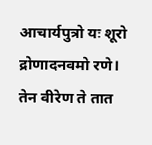आचार्यपुत्रो यः शूरो द्रोणादनवमो रणे।
तेन वीरेण ते तात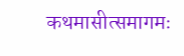कथमासीत्समागमः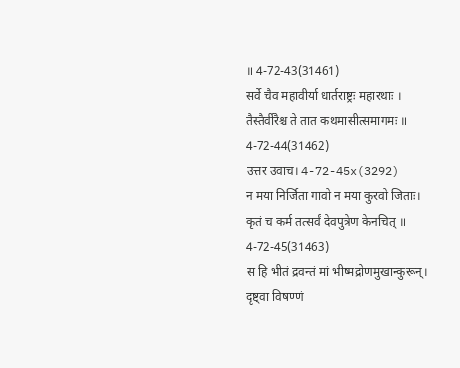॥ 4-72-43(31461)
सर्वे चैव महावीर्या धार्तराष्ट्रः महारथाः ।
तैस्तैर्वीरैश्च ते तात कथमासीत्समागमः ॥ 4-72-44(31462)
उत्तर उवाच। 4-72-45x(3292)
न मया निर्जिता गावो न मया कुरवो जिताः।
कृतं च कर्म तत्सर्वं देवपुत्रेण केनचित् ॥ 4-72-45(31463)
स हि भीतं द्रवन्तं मां भीष्मद्रोणमुखान्कुरून्।
दृष्ट्वा विषण्णं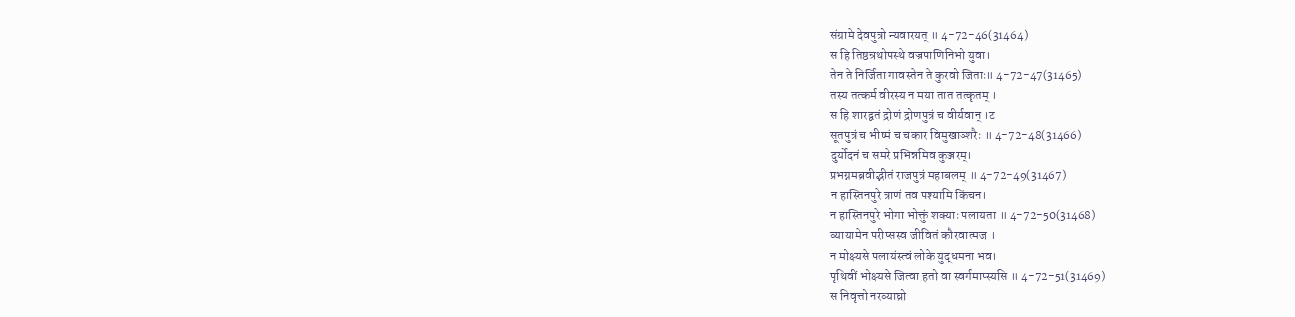संग्रामे देवपुत्रो न्यवारयत् ॥ 4-72-46(31464)
स हि तिष्ठन्रथोपस्थे वज्रपाणिनिभो युवा।
तेन ते निर्जिता गावस्तेन ते कुरवो जिताः॥ 4-72-47(31465)
तस्य तत्कर्म वीरस्य न मया तात तत्कृतम् ।
स हि शारद्वतं द्रोणं द्रोणपुत्रं च वीर्यवान् ।ट
सूतपुत्रं च भीष्मं च चकार विमुखाञ्शरैः ॥ 4-72-48(31466)
दुर्योदनं च समरे प्रभिन्नमिव कुञ्जरम्।
प्रभग्नमब्रवीद्भीतं राजपुत्रं महाबलम् ॥ 4-72-49(31467)
न हास्तिनपुरे त्राणं तव पश्यामि किंचन।
न हास्तिनपुरे भोगा भोक्तुं शक्याः पलायता ॥ 4-72-50(31468)
व्यायामेन परीप्सस्व जीवितं कौरवात्मज ।
न मोक्ष्यसे पलायंस्त्वं लोके युद्धमना भव।
पृथिवीं भोक्ष्यसे जित्वा हतो वा स्वर्गमाप्स्यसि ॥ 4-72-51(31469)
स निवृत्तो नरव्याघ्रो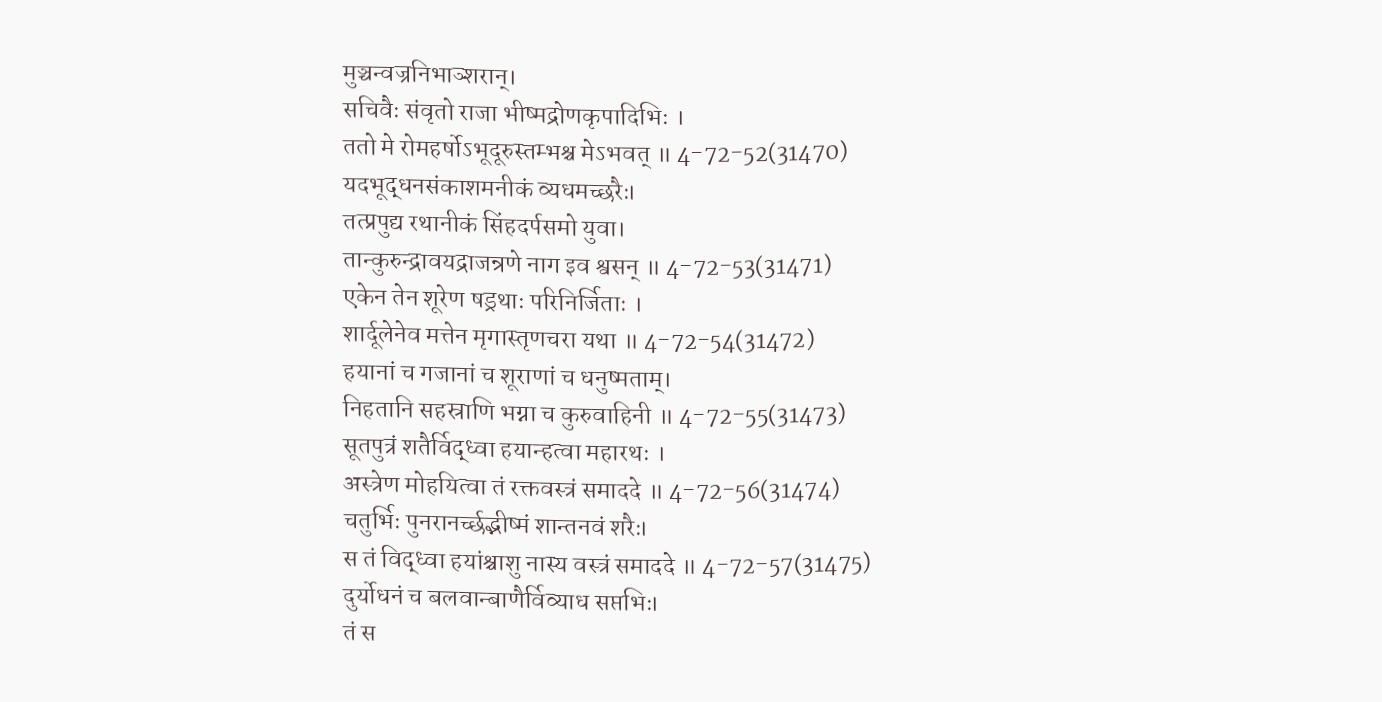मुञ्चन्वज्रनिभाञ्शरान्।
सचिवैः संवृतो राजा भीष्मद्रोणकृपादिभिः ।
ततो मे रोमहर्षोऽभूदूरुस्तम्भश्च मेऽभवत् ॥ 4-72-52(31470)
यदभूद्धनसंकाशमनीकं व्यधमच्छरैः।
तत्प्रपुद्य रथानीकं सिंहदर्पसमो युवा।
तान्कुरुन्द्रावयद्राजन्रणे नाग इव श्वसन् ॥ 4-72-53(31471)
एकेन तेन शूरेण षड्रथाः परिनिर्जिताः ।
शार्दूलेनेव मत्तेन मृगास्तृणचरा यथा ॥ 4-72-54(31472)
हयानां च गजानां च शूराणां च धनुष्मताम्।
निहतानि सहस्राणि भग्ना च कुरुवाहिनी ॥ 4-72-55(31473)
सूतपुत्रं शतैर्विद्ध्वा हयान्हत्वा महारथः ।
अस्त्रेण मोहयित्वा तं रक्तवस्त्रं समाददे ॥ 4-72-56(31474)
चतुर्भिः पुनरानर्च्छद्भीष्मं शान्तनवं शरैः।
स तं विद्ध्वा हयांश्चाशु नास्य वस्त्रं समाददे ॥ 4-72-57(31475)
दुर्योधनं च बलवान्बाणैर्विव्याध सप्तभिः।
तं स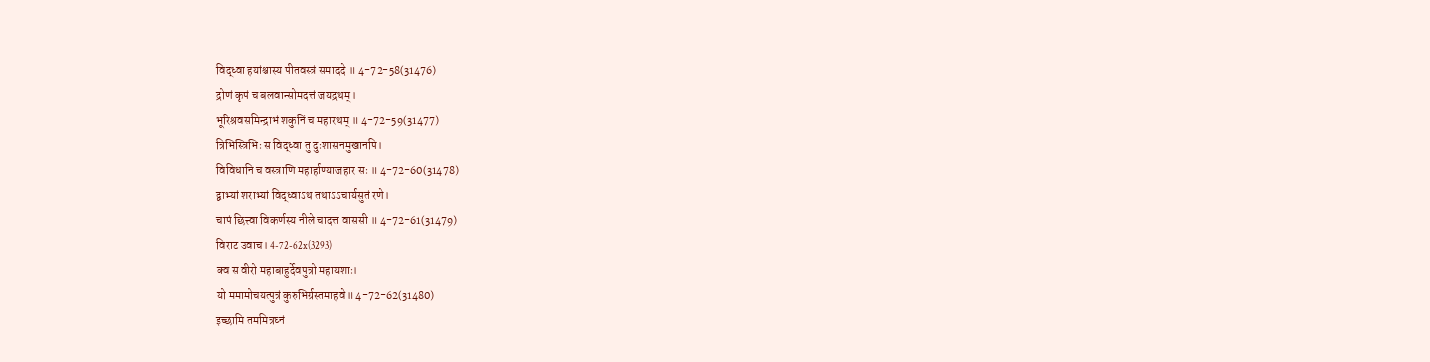विद्ध्वा हयांश्चास्य पीतवस्त्रं समाददे ॥ 4-72-58(31476)
द्रोणं कृपं च बलवान्सोमदत्तं जयद्रथम्।
भूरिश्रवसमिन्द्राभं शकुनिं च महारथम् ॥ 4-72-59(31477)
त्रिभिस्त्रिभिः स विद्ध्वा तु दुःशासनमुखानपि।
विविधानि च वस्त्राणि महार्हाण्याजहार सः ॥ 4-72-60(31478)
द्वाभ्यां शराभ्यां विद्ध्वाऽथ तथाऽऽचार्यसुतं रणे।
चापं छित्त्वा विकर्णस्य नीले चादत्त वाससी ॥ 4-72-61(31479)
विराट उवाच। 4-72-62x(3293)
क्व स वीरो महाबाहुर्देवपुत्रो महायशाः।
यो ममामोचयत्पुत्रं कुरुभिर्ग्रस्तमाहवे॥ 4-72-62(31480)
इच्छामि तममित्रघ्नं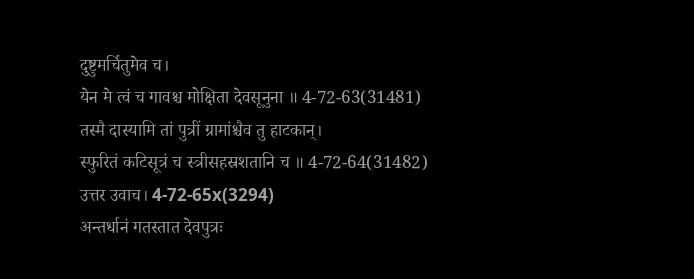दुष्टुमर्चितुमेव च।
येन मे त्वं च गावश्च मोक्षिता देवसूनुना ॥ 4-72-63(31481)
तस्मै दास्यामि तां पुत्रीं ग्रामांश्चैव तु हाटकान्।
स्फुरितं कटिसूत्रं च स्त्रीसहस्रशतानि च ॥ 4-72-64(31482)
उत्तर उवाच। 4-72-65x(3294)
अन्तर्धानं गतस्तात देवपुत्रः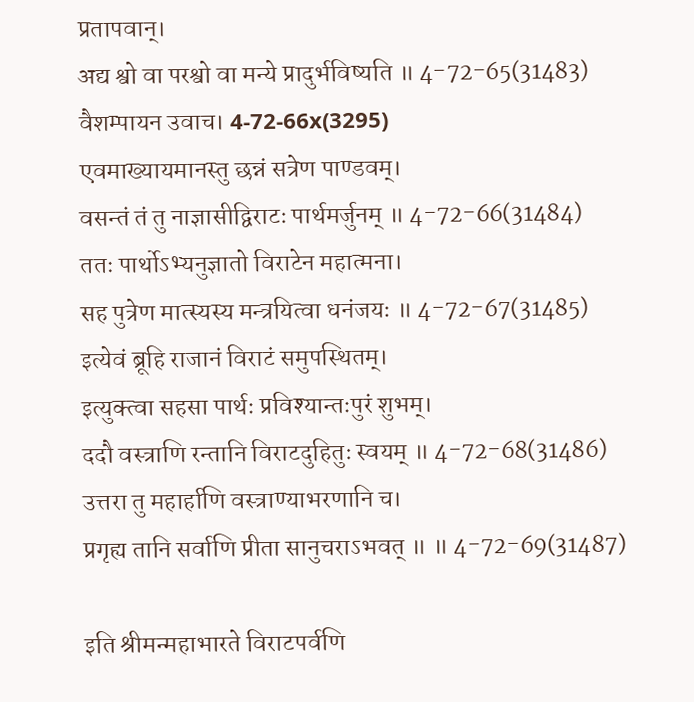प्रतापवान्।
अद्य श्वो वा परश्वो वा मन्ये प्रादुर्भविष्यति ॥ 4-72-65(31483)
वैशम्पायन उवाच। 4-72-66x(3295)
एवमाख्यायमानस्तु छन्नं सत्रेण पाण्डवम्।
वसन्तं तं तु नाज्ञासीद्विराटः पार्थमर्जुनम् ॥ 4-72-66(31484)
ततः पार्थोऽभ्यनुज्ञातो विराटेन महात्मना।
सह पुत्रेण मात्स्यस्य मन्त्रयित्वा धनंजयः ॥ 4-72-67(31485)
इत्येवं ब्रूहि राजानं विराटं समुपस्थितम्।
इत्युक्त्वा सहसा पार्थः प्रविश्यान्तःपुरं शुभम्।
ददौ वस्त्राणि रन्तानि विराटदुहितुः स्वयम् ॥ 4-72-68(31486)
उत्तरा तु महार्हाणि वस्त्राण्याभरणानि च।
प्रगृह्य तानि सर्वाणि प्रीता सानुचराऽभवत् ॥ ॥ 4-72-69(31487)

इति श्रीमन्महाभारते विराटपर्वणि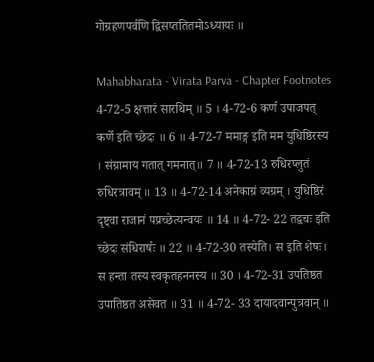गोग्रहणपर्वणि द्विसप्ततितमोऽध्यायः ॥

Mahabharata - Virata Parva - Chapter Footnotes
4-72-5 क्षत्तारं सारथिम् ॥ 5 । 4-72-6 कर्ण उपाजपत् कर्णे इति च्छेदः ॥ 6 ॥ 4-72-7 ममाङ्ग इति मम युधिष्ठिरस्य । संग्रामाय गतात् गमनात्॥ 7 ॥ 4-72-13 रुधिरप्लुतं रुधिरत्रावम् ॥ 13 ॥ 4-72-14 अनेकाग्रं व्यग्रम् । युधिष्ठिरं दृष्ट्वा राजानं पप्रच्छेत्यन्वयः ॥ 14 ॥ 4-72- 22 तद्वचः इति च्छेदः संधिरार्षः ॥ 22 ॥ 4-72-30 तस्येति। स इति शेषः। स हन्ता तस्य स्वकृतहननस्य ॥ 30 । 4-72-31 उपतिष्ठत उपातिष्ठत असेवत ॥ 31 ॥ 4-72- 33 दायादवान्पुत्रवान् ॥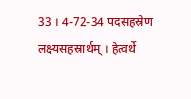33 । 4-72-34 पदसहस्रेण लक्ष्यसहस्रार्थम् । हेत्वर्थे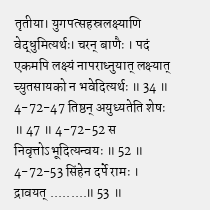तृतीया। युगपत्सहस्रलक्ष्याणि वेद्धुमित्यर्थः। चरन् बाणैः । पदं एकमपि लक्ष्यं नापराध्नुयात् लक्ष्यात् च्युतसायको न भवेदित्यर्थः ॥ 34 ॥ 4-72-47 तिष्ठन् अयुध्यतेति शेषः ॥ 47 ॥ 4-72-52 स निवृत्तोऽभूदित्यन्वयः ॥ 52 ॥ 4-72-53 सिंहेन दर्पे रामः । द्रावयत् .........॥ 53 ॥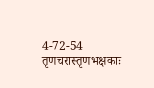4-72-54 तृणचरास्तृणभक्षकाः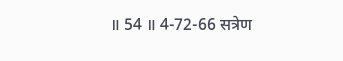॥ 54 ॥ 4-72-66 सत्रेण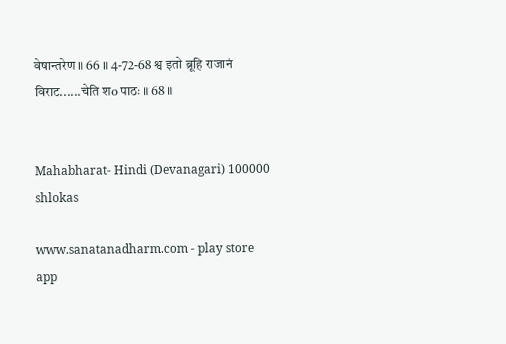वेषान्तरेण ॥ 66 ॥ 4-72-68 श्व इतो ब्रूहि राजानं विराट......चेति शo पाठः ॥ 68 ॥


Mahabharat- Hindi (Devanagari) 100000 shlokas

www.sanatanadharm.com - play store app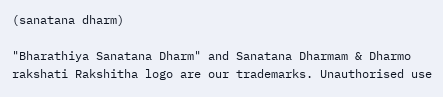(sanatana dharm)

"Bharathiya Sanatana Dharm" and Sanatana Dharmam & Dharmo rakshati Rakshitha logo are our trademarks. Unauthorised use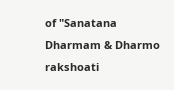of "Sanatana Dharmam & Dharmo rakshoati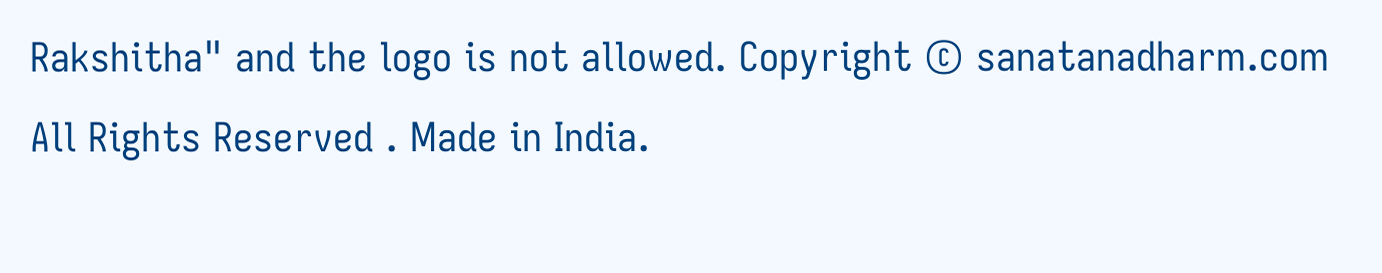Rakshitha" and the logo is not allowed. Copyright © sanatanadharm.com All Rights Reserved . Made in India.